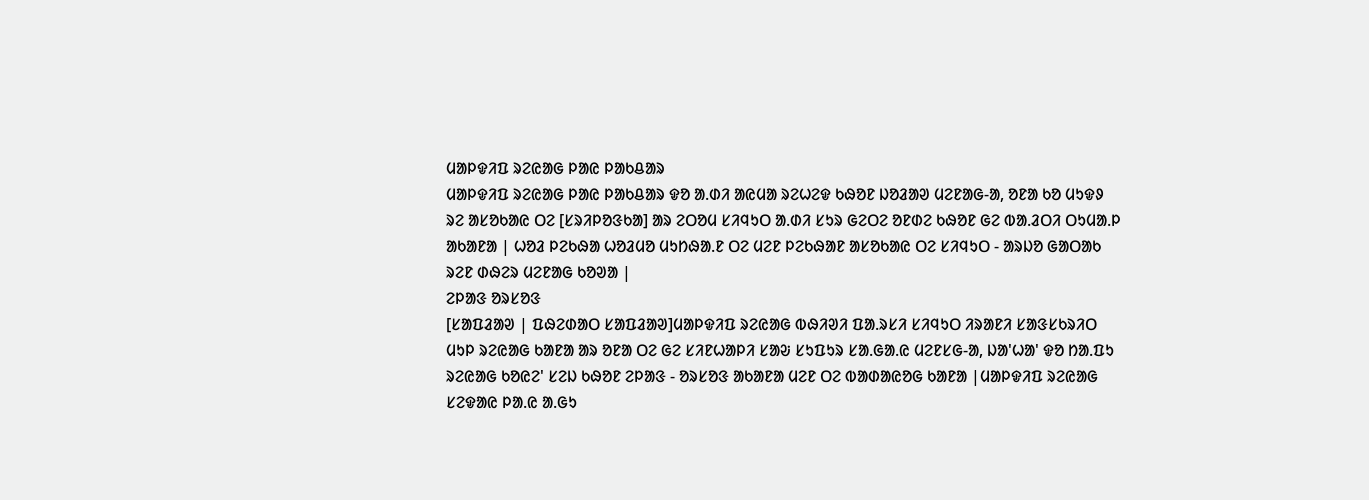ᱢᱟᱞᱫᱤᱯ ᱨᱮᱭᱟᱜ ᱞᱟᱭ ᱞᱟᱠᱪᱟᱨ
ᱢᱟᱞᱫᱤᱯ ᱨᱮᱭᱟᱜ ᱞᱟᱭ ᱞᱟᱠᱪᱟᱨ ᱫᱚ ᱟ.ᱰᱤ ᱟᱭᱢᱟ ᱨᱮᱦᱮᱫ ᱠᱷᱚᱱ ᱡᱚᱲᱟᱣ ᱢᱮᱱᱟᱜ-ᱟ, ᱚᱱᱟ ᱠᱚ ᱢᱩᱫᱽ ᱨᱮ ᱟᱥᱚᱠᱟᱭ ᱛᱮ [ᱥᱨᱤᱞᱚᱝᱠᱟ] ᱟᱨ ᱮᱛᱚᱢ ᱥᱤᱧᱩᱛ ᱟ.ᱰᱤ ᱥᱩᱨ ᱜᱮᱛᱮ ᱚᱱᱰᱮ ᱠᱷᱚᱱ ᱜᱮ ᱵᱟ.ᱲᱛᱤ ᱛᱩᱢᱟ.ᱞ ᱟᱠᱟᱱᱟ | ᱦᱚᱲ ᱞᱮᱠᱷᱟ ᱦᱚᱲᱢᱚ ᱢᱩᱴᱷᱟ.ᱱ ᱛᱮ ᱢᱮᱱ ᱞᱮᱠᱷᱟᱱ ᱟᱥᱚᱠᱟᱭ ᱛᱮ ᱥᱤᱧᱩᱛ - ᱟᱨᱡᱚ ᱜᱟᱛᱟᱠ ᱨᱮᱱ ᱰᱷᱮᱨ ᱢᱮᱱᱟᱜ ᱠᱚᱣᱟ |
ᱮᱞᱟᱝ ᱚᱨᱥᱚᱝ
[ᱥᱟᱯᱲᱟᱣ | ᱯᱷᱮᱰᱟᱛ ᱥᱟᱯᱲᱟᱣ]ᱢᱟᱞᱫᱤᱯ ᱨᱮᱭᱟᱜ ᱵᱷᱤᱣᱤ ᱯᱟ.ᱨᱥᱤ ᱥᱤᱧᱩᱛ ᱤᱨᱟᱱᱤ ᱥᱟᱝᱥᱠᱨᱤᱛ ᱢᱩᱞ ᱨᱮᱭᱟᱜ ᱠᱟᱱᱟ ᱟᱨ ᱚᱱᱟ ᱛᱮ ᱜᱮ ᱥᱤᱱᱦᱟᱞᱤ ᱥᱟᱶ ᱥᱩᱯᱩᱨ ᱥᱟ.ᱜᱟ.ᱭ ᱢᱮᱱᱥᱜ-ᱟ, ᱡᱟ'ᱦᱟ' ᱫᱚ ᱴᱟ.ᱯᱩ ᱨᱮᱭᱟᱜ ᱠᱚᱭᱮ' ᱥᱮᱡ ᱠᱷᱚᱱ ᱮᱞᱟᱝ - ᱚᱨᱥᱚᱝ ᱟᱠᱟᱱᱟ ᱢᱮᱱ ᱛᱮ ᱵᱟᱰᱟᱭᱚᱜ ᱠᱟᱱᱟ |ᱢᱟᱞᱫᱤᱯ ᱨᱮᱭᱟᱜ ᱥᱮᱫᱟᱭ ᱞᱟ.ᱭ ᱟ.ᱜᱩ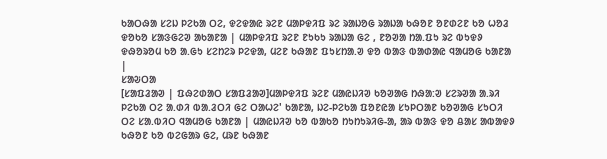ᱠᱟᱛᱷᱟ ᱥᱮᱡ ᱞᱮᱠᱟ ᱛᱮ, ᱫᱮᱫᱟᱭ ᱨᱮᱱ ᱢᱟᱞᱫᱤᱯ ᱨᱮ ᱨᱟᱡᱚᱜ ᱨᱟᱡᱟ ᱠᱷᱚᱱ ᱚᱱᱰᱮᱱ ᱠᱚ ᱦᱚᱲ ᱫᱚᱠᱚ ᱥᱟᱝᱜᱮᱣ ᱟᱠᱟᱱᱟ | ᱢᱟᱞᱫᱤᱯ ᱨᱮᱱ ᱱᱩᱠᱩ ᱨᱟᱡᱟ ᱜᱮ , ᱱᱚᱣᱟ ᱴᱟ.ᱯᱩ ᱨᱮ ᱵᱩᱫᱽ ᱫᱷᱚᱨᱚᱢ ᱠᱚ ᱟ.ᱜᱩ ᱥᱮᱴᱮᱨ ᱞᱮᱫᱟ, ᱢᱮᱱ ᱠᱷᱟᱱ ᱯᱩᱥᱴᱟ.ᱣ ᱫᱚ ᱵᱟᱝ ᱵᱟᱰᱟᱭ ᱧᱟᱢᱚᱜ ᱠᱟᱱᱟ |
ᱥᱟᱶᱛᱟ
[ᱥᱟᱯᱲᱟᱣ | ᱯᱷᱮᱰᱟᱛ ᱥᱟᱯᱲᱟᱣ]ᱢᱟᱞᱫᱤᱯ ᱨᱮᱱ ᱢᱟᱭᱡᱤᱣ ᱠᱚᱣᱟᱜ ᱴᱷᱟ:ᱣ ᱥᱮᱨᱣᱟ ᱟ.ᱨᱤ ᱞᱮᱠᱟ ᱛᱮ ᱟ.ᱰᱤ ᱵᱟ.ᱲᱛᱤ ᱜᱮ ᱛᱟᱦᱮ' ᱠᱟᱱᱟ, ᱡᱮ-ᱞᱮᱠᱟ ᱯᱚᱱᱭᱟ ᱥᱩᱞᱛᱟᱱ ᱠᱚᱣᱟᱜ ᱥᱩᱛᱤ ᱛᱮ ᱥᱟ.ᱵᱤᱛ ᱧᱟᱢᱚᱜ ᱠᱟᱱᱟ | ᱢᱟᱭᱡᱤᱣ ᱠᱚ ᱵᱟᱠᱚ ᱴᱩᱴᱩᱨᱤᱜ-ᱟ, ᱟᱨ ᱵᱟᱝ ᱫᱚ ᱪᱟᱥ ᱟᱵᱟᱫᱽ ᱠᱷᱚᱱ ᱠᱚ ᱵᱮᱜᱟᱨ ᱜᱮ, ᱢᱨᱱ ᱠᱷᱟᱱ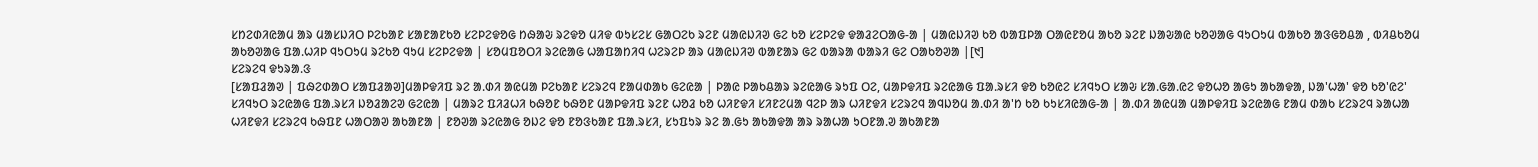ᱥᱴᱮᱰᱤᱭᱟᱢ ᱟᱨ ᱢᱟᱥᱡᱤᱛ ᱞᱮᱠᱟᱱ ᱥᱟᱱᱟᱱᱠᱚ ᱥᱮᱞᱮᱫᱚᱜ ᱴᱷᱟᱶ ᱨᱮᱫᱚ ᱢᱤᱫ ᱵᱩᱥᱮᱥ ᱜᱟᱛᱮᱠ ᱨᱮᱱ ᱢᱟᱭᱡᱤᱣ ᱜᱮ ᱠᱚ ᱥᱮᱞᱮᱫ ᱫᱟᱲᱮᱛᱟᱜ-ᱟ | ᱢᱟᱭᱡᱤᱣ ᱠᱚ ᱵᱟᱯᱞᱟ ᱛᱟᱭᱱᱚᱢ ᱟᱠᱚ ᱨᱮᱱ ᱡᱟᱶᱟᱭ ᱠᱚᱣᱟᱜ ᱧᱩᱛᱩᱢ ᱵᱟᱠᱚ ᱟᱝᱜᱚᱪᱟ , ᱵᱤᱪᱠᱚᱢ ᱟᱠᱚᱣᱟᱜ ᱯᱟ.ᱦᱤᱞ ᱧᱩᱛᱩᱢ ᱨᱮᱠᱚ ᱧᱩᱢ ᱥᱮᱞᱮᱫᱟ | ᱥᱚᱢᱯᱚᱛᱤ ᱨᱮᱭᱟᱜ ᱦᱟᱯᱟᱴᱤᱧ ᱦᱮᱨᱮᱞ ᱟᱨ ᱢᱟᱭᱡᱤᱣ ᱵᱟᱱᱟᱨ ᱜᱮ ᱵᱟᱨᱟ ᱵᱟᱨᱤ ᱜᱮ ᱛᱟᱠᱚᱣᱟ |[᱑]
ᱥᱮᱨᱮᱧ ᱫᱩᱨᱟ.ᱝ
[ᱥᱟᱯᱲᱟᱣ | ᱯᱷᱮᱰᱟᱛ ᱥᱟᱯᱲᱟᱣ]ᱢᱟᱞᱫᱤᱯ ᱨᱮ ᱟ.ᱰᱤ ᱟᱭᱢᱟ ᱞᱮᱠᱟᱱ ᱥᱮᱨᱮᱧ ᱱᱟᱢᱰᱟᱠ ᱜᱮᱭᱟ | ᱞᱟᱭ ᱞᱟᱠᱪᱟᱨ ᱨᱮᱭᱟᱜ ᱨᱩᱯ ᱛᱮ, ᱢᱟᱞᱫᱤᱯ ᱨᱮᱭᱟᱜ ᱯᱟ.ᱨᱥᱤ ᱫᱚ ᱠᱚᱭᱮ ᱥᱤᱧᱩᱛ ᱥᱟᱶ ᱥᱟ.ᱜᱟ.ᱭᱮ ᱫᱚᱦᱚ ᱟᱜᱩ ᱟᱠᱟᱫᱟ, ᱡᱟ'ᱦᱟ' ᱫᱚ ᱠᱚ'ᱭᱮ' ᱥᱤᱧᱩᱛ ᱨᱮᱭᱟᱜ ᱯᱟ.ᱨᱥᱤ ᱡᱚᱲᱟᱮᱣ ᱜᱮᱭᱟ | ᱢᱟᱨᱮ ᱯᱤᱲᱦᱤ ᱠᱷᱚᱱ ᱠᱷᱚᱱ ᱢᱟᱞᱫᱤᱯ ᱨᱮᱱ ᱦᱚᱲ ᱠᱚ ᱦᱤᱱᱫᱤ ᱥᱤᱱᱮᱢᱟ ᱧᱮᱞ ᱟᱨ ᱦᱤᱱᱫᱤ ᱥᱮᱨᱮᱧ ᱟᱧᱡᱚᱢ ᱟ.ᱰᱤ ᱟ'ᱴ ᱠᱚ ᱠᱩᱥᱤᱭᱟᱜ-ᱟ | ᱟ.ᱰᱤ ᱟᱭᱢᱟ ᱢᱟᱞᱫᱤᱯ ᱨᱮᱭᱟᱜ ᱱᱟᱢ ᱰᱟᱠ ᱥᱮᱨᱮᱧ ᱨᱟᱦᱟ ᱦᱤᱱᱫᱤ ᱥᱮᱨᱮᱧ ᱠᱷᱯᱱ ᱦᱟᱛᱟᱣ ᱟᱠᱟᱱᱟ | ᱱᱚᱣᱟ ᱨᱮᱭᱟᱜ ᱚᱡᱮ ᱫᱚ ᱱᱚᱝᱠᱟᱱ ᱯᱟ.ᱨᱥᱤ, ᱥᱩᱯᱩᱨ ᱨᱮ ᱟ.ᱜᱩ ᱟᱠᱟᱫᱟ ᱟᱨ ᱨᱟᱦᱟ ᱩᱛᱱᱟ.ᱣ ᱟᱠᱟᱱᱟ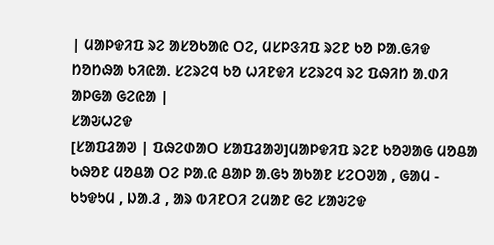| ᱢᱟᱞᱫᱤᱯ ᱨᱮ ᱟᱥᱚᱠᱟᱭ ᱛᱮ, ᱢᱥᱞᱝᱤᱯ ᱨᱮᱱ ᱠᱚ ᱞᱟ.ᱜᱤᱫ ᱴᱚᱴᱷᱟ ᱠᱤᱭᱟ. ᱥᱮᱨᱮᱧ ᱠᱚ ᱦᱤᱱᱫᱤ ᱥᱮᱨᱮᱧ ᱨᱮ ᱯᱷᱤᱴ ᱟ.ᱰᱤ ᱟᱞᱜᱟ ᱜᱮᱭᱟ |
ᱥᱟᱶᱦᱮᱫ
[ᱥᱟᱯᱲᱟᱣ | ᱯᱷᱮᱰᱟᱛ ᱥᱟᱯᱲᱟᱣ]ᱢᱟᱞᱫᱤᱯ ᱨᱮᱱ ᱠᱚᱣᱟᱜ ᱢᱚᱪᱟ ᱠᱷᱚᱱ ᱢᱚᱪᱟ ᱛᱮ ᱞᱟ.ᱭ ᱪᱟᱞ ᱟ.ᱜᱩ ᱟᱠᱟᱱ ᱥᱮᱛᱣᱟ , ᱜᱟᱢ - ᱠᱩᱫᱩᱢ , ᱡᱟ.ᱲ , ᱟᱨ ᱵᱤᱱᱛᱤ ᱮᱢᱟᱱ ᱜᱮ ᱥᱟᱶᱮᱫ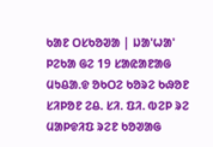ᱠᱟᱱ ᱛᱥᱠᱚᱣᱟ | ᱡᱟ'ᱦᱟ' ᱞᱮᱠᱟ ᱜᱮ 19 ᱥᱟᱭᱟᱱᱟᱜ ᱢᱩᱪᱟ.ᱫ ᱚᱠᱛᱮ ᱠᱚᱨᱮ ᱠᱷᱚᱱ ᱥᱤᱞᱚᱱ ᱮᱪ. ᱥᱤ. ᱯᱤ. ᱵᱮᱞ ᱨᱮ ᱢᱟᱞᱫᱤᱯ ᱨᱮᱱ ᱠᱚᱣᱟᱜ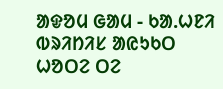ᱟᱫᱚᱢ ᱜᱟᱢ - ᱠᱟ.ᱦᱱᱤ ᱵᱨᱤᱴᱤᱥ ᱟᱭᱩᱠᱛ ᱦᱚᱛᱮ ᱛᱮ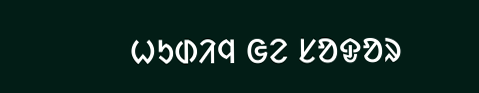ᱦᱩᱰᱤᱧ ᱜᱮ ᱥᱚᱫᱚᱨ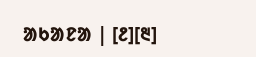ᱟᱠᱟᱱᱟ | [᱒][᱓]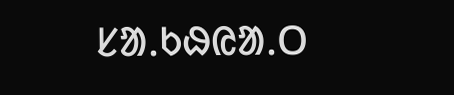ᱥᱟᱹᱠᱷᱭᱟᱹᱛ